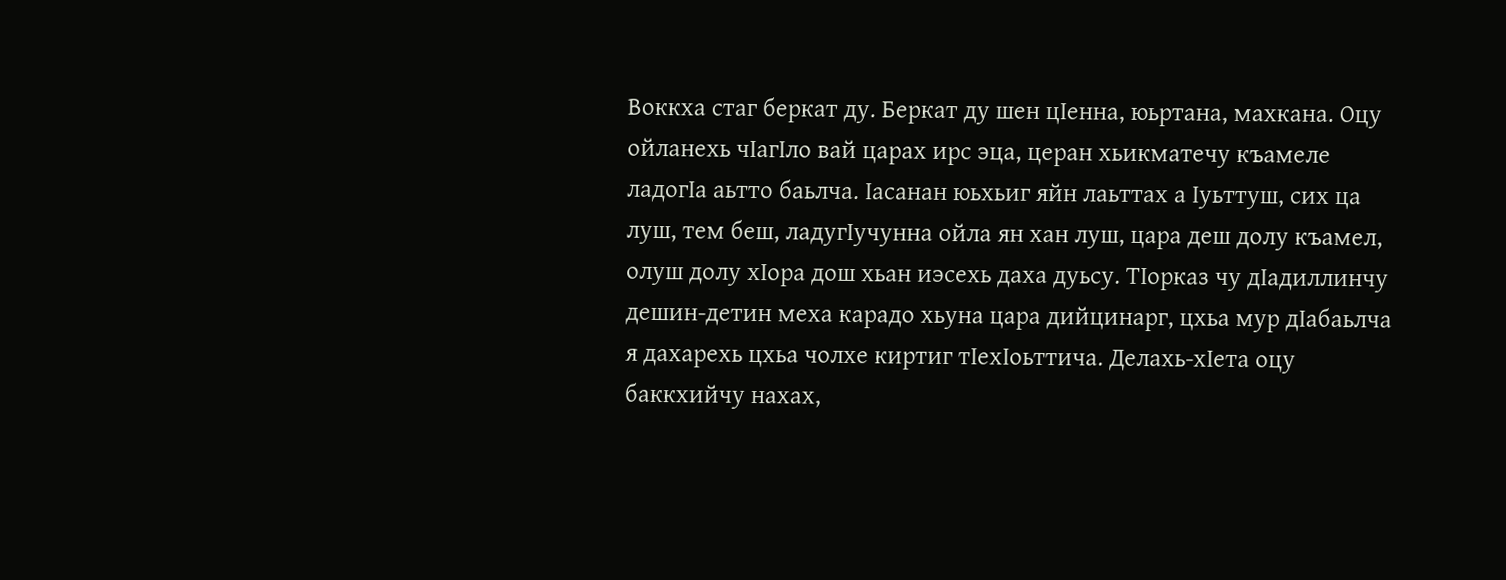Воккха стаг беркат ду. Беркат ду шен цIенна, юьртана, махкана. Оцу ойланехь чIагIло вай царах ирс эца, церан хьикматечу къамеле ладогIа аьтто баьлча. Iасанан юьхьиг яйн лаьттах а Iуьттуш, сих ца луш, тем беш, ладугIучунна ойла ян хан луш, цара деш долу къамел, олуш долу хIора дош хьан иэсехь даха дуьсу. ТIорказ чу дIадиллинчу дешин-детин меха карадо хьуна цара дийцинарг, цхьа мур дIабаьлча я дахарехь цхьа чолхе киртиг тIехIоьттича. Делахь-хIета оцу баккхийчу нахах,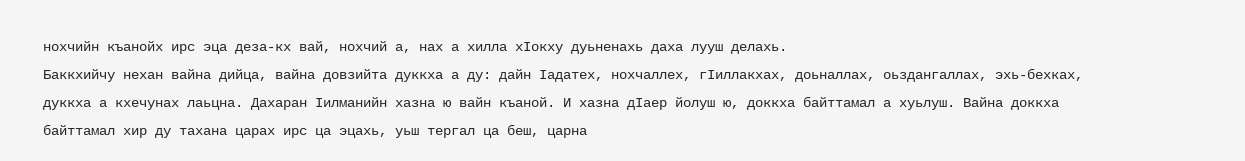нохчийн къанойх ирс эца деза-кх вай, нохчий а, нах а хилла хIокху дуьненахь даха лууш делахь.
Баккхийчу нехан вайна дийца, вайна довзийта дуккха а ду: дайн Iадатех, нохчаллех, гIиллакхах, доьналлах, оьздангаллах, эхь-бехках, дуккха а кхечунах лаьцна. Дахаран Iилманийн хазна ю вайн къаной. И хазна дIаер йолуш ю, доккха байттамал а хуьлуш. Вайна доккха байттамал хир ду тахана царах ирс ца эцахь, уьш тергал ца беш, царна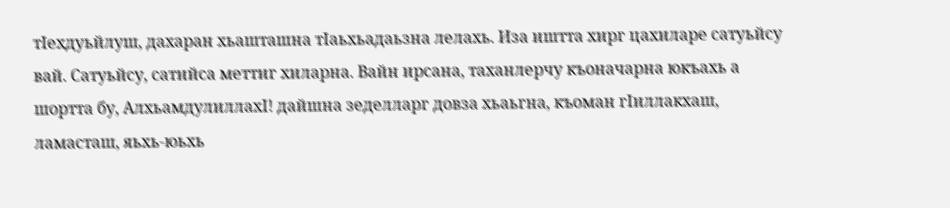тIехдуьйлуш, дахаран хьашташна тIаьхьадаьзна лелахь. Иза иштта хирг цахиларе сатуьйсу вай. Сатуьйсу, сатийса меттиг хиларна. Вайн ирсана, таханлерчу къоначарна юкъахь а шортта бу, АлхьамдулиллахI! дайшна зеделларг довза хьаьгна, къоман гIиллакхаш, ламасташ, яьхь-юьхь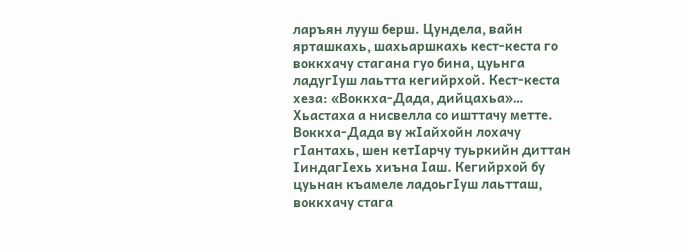ларъян лууш берш. Цундела, вайн ярташкахь, шахьаршкахь кест-кеста го воккхачу стагана гуо бина, цуьнга ладугIуш лаьтта кегийрхой. Кест-кеста хеза: «Воккха-Дада, дийцахьа»…
Хьастаха а нисвелла со ишттачу метте. Воккха-Дада ву жIайхойн лохачу гIантахь, шен кетIарчу туьркийн диттан IиндагIехь хиъна Iаш. Кегийрхой бу цуьнан къамеле ладоьгIуш лаьтташ, воккхачу стага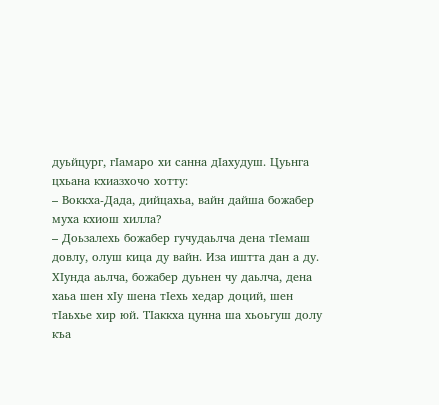дуьйцург, гIамаро хи санна дIахудуш. Цуьнга цхьана кхиазхочо хотту:
– Воккха-Дада, дийцахьа, вайн дайша божабер муха кхиош хилла?
– Доьзалехь божабер гучудаьлча дена тIемаш довлу, олуш кица ду вайн. Иза иштта дан а ду. ХIунда аьлча, божабер дуьнен чу даьлча, дена хаьа шен хIу шена тIехь хедар доций, шен тIаьхье хир юй. ТIаккха цунна ша хьоьгуш долу къа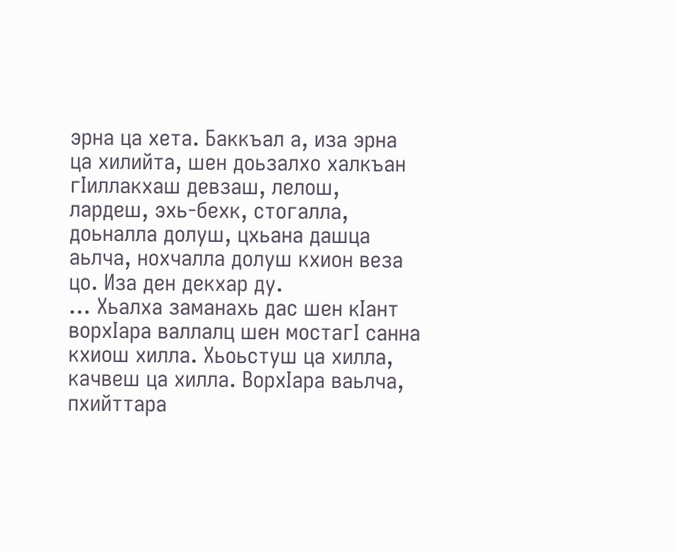эрна ца хета. Баккъал а, иза эрна ца хилийта, шен доьзалхо халкъан гIиллакхаш девзаш, лелош, лардеш, эхь-бехк, стогалла, доьналла долуш, цхьана дашца аьлча, нохчалла долуш кхион веза цо. Иза ден декхар ду.
… Хьалха заманахь дас шен кIант ворхIара валлалц шен мостагI санна кхиош хилла. Хьоьстуш ца хилла, качвеш ца хилла. ВорхIара ваьлча, пхийттара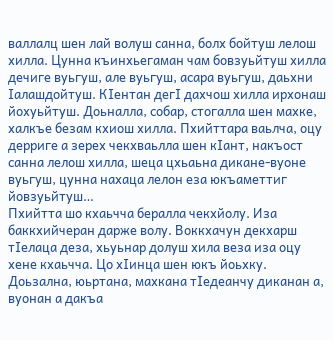валлалц шен лай волуш санна, болх бойтуш лелош хилла. Цунна къинхьегаман чам бовзуьйтуш хилла дечиге вуьгуш, але вуьгуш, асара вуьгуш, даьхни Iалашдойтуш. КIентан дегI дахчош хилла ирхонаш йохуьйтуш. Доьналла, собар, стогалла шен махке, халкъе безам кхиош хилла. Пхийттара ваьлча, оцу дерриге а зерех чекхваьлла шен кIант, накъост санна лелош хилла, шеца цхьаьна дикане-вуоне вуьгуш, цунна нахаца лелон еза юкъаметтиг йовзуьйтуш…
Пхийтта шо кхаьчча бералла чекхйолу. Иза баккхийчеран дарже волу. Воккхачун декхарш тIелаца деза, хьуьнар долуш хила веза иза оцу хене кхаьчча. Цо хIинца шен юкъ йоьхку. Доьзална, юьртана, махкана тIедеанчу диканан а, вуонан а дакъа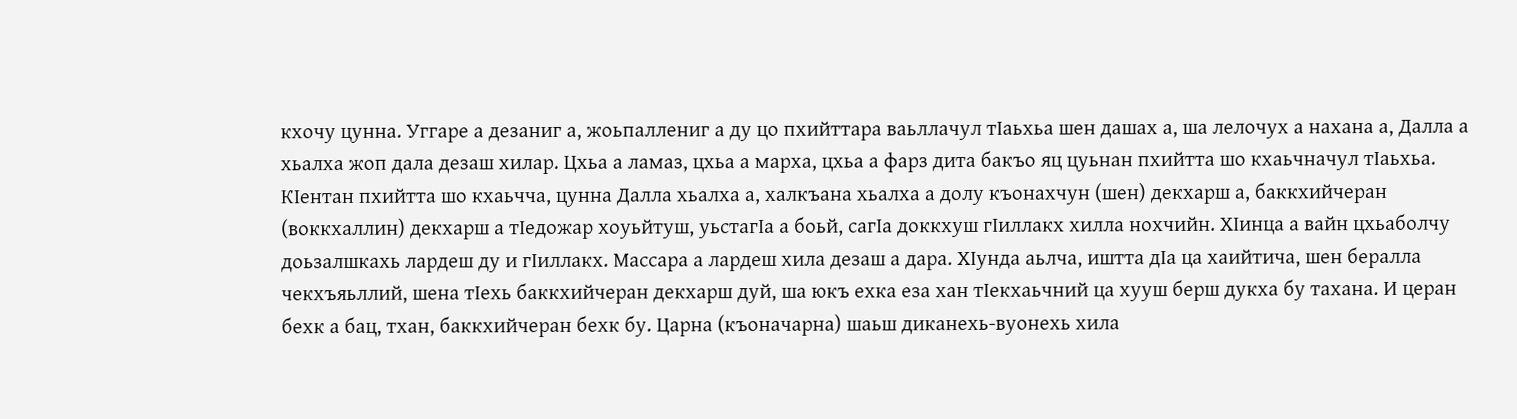кхочу цунна. Уггаре а дезаниг а, жоьпаллениг а ду цо пхийттара ваьллачул тIаьхьа шен дашах а, ша лелочух а нахана а, Далла а хьалха жоп дала дезаш хилар. Цхьа а ламаз, цхьа а марха, цхьа а фарз дита бакъо яц цуьнан пхийтта шо кхаьчначул тIаьхьа.
КIентан пхийтта шо кхаьчча, цунна Далла хьалха а, халкъана хьалха а долу къонахчун (шен) декхарш а, баккхийчеран (воккхаллин) декхарш а тIедожар хоуьйтуш, уьстагIа а боьй, сагIа доккхуш гIиллакх хилла нохчийн. ХIинца а вайн цхьаболчу доьзалшкахь лардеш ду и гIиллакх. Массара а лардеш хила дезаш а дара. ХIунда аьлча, иштта дIа ца хаийтича, шен бералла чекхъяьллий, шена тIехь баккхийчеран декхарш дуй, ша юкъ ехка еза хан тIекхаьчний ца хууш берш дукха бу тахана. И церан бехк а бац, тхан, баккхийчеран бехк бу. Царна (къоначарна) шаьш диканехь-вуонехь хила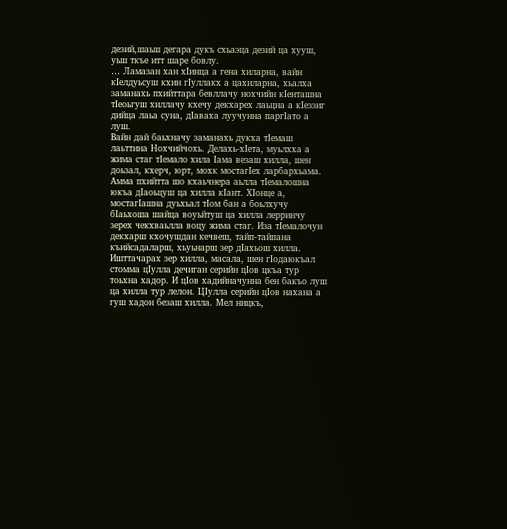дезий,шаьш дегара дукъ схьаэца дезий ца хууш, уьш ткъе итт шаре бовлу.
… Ламазан хан хIинца а гена хиларна, вайн кIелдуьсуш кхин гIуллакх а цахиларна, хьалха заманахь пхийттара бевллачу нохчийн кIенташна тIеоьгуш хиллачу кхечу декхарех лаьцна а кIеззиг дийца лаьа суна, дIаваха луучунна паргIато а луш.
Вайн дай баьхначу заманахь дукха тIемаш лаьттина Нохчийчохь. Делахь-хIета, муьлхха а жима стаг тIемало хила Iама везаш хилла, шен доьзал, кхерч, юрт, мохк мостагIех ларбархьама. Амма пхийтта шо кхаьчнера аьлла тIемалошна юкъа дIаоьцуш ца хилла кIант. ХIонце а, мостагIашна дуьхьал тIом бан а боьлхучу бIаьхоша шайца воуьйтуш ца хилла лерринчу зерех чекхваьлла воцу жима стаг. Иза тIемалочун декхарш кхочушдан кечвеш, тайп-тайпана къийсадаларш, хьуьнарш зер дIахьош хилла. Ишттачарах зер хилла, масала, шен гIодаюкъал стомма цIулла дечиган серийн цIов цкъа тур тоьхна хадор. И цIов хадийначунна бен бакъо луш ца хилла тур лелон. ЦIулла серийн цIов нахана а гуш хадон безаш хилла. Мел ницкъ,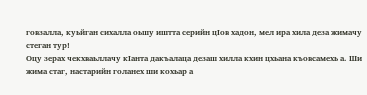говзалла, куьйган сихалла оьшу иштта серийн цIов хадон, мел ира хила деза жимачу стеган тур!
Оцу зерах чекхваьллачу кIанта дакъалаца дезаш хилла кхин цхьана къовсамехь а. Ши жима стаг, настарийн голанех ши кохьар а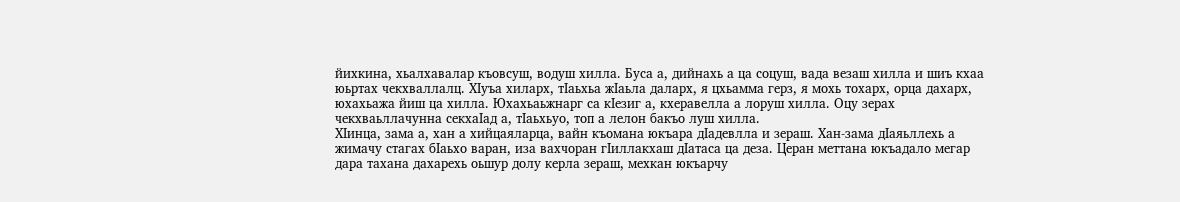йихкина, хьалхавалар къовсуш, водуш хилла. Буса а, дийнахь а ца соцуш, вада везаш хилла и шиъ кхаа юьртах чекхваллалц. ХIуъа хиларх, тIаьхьа жIаьла даларх, я цхьамма герз, я мохь тохарх, орца дахарх, юхахьажа йиш ца хилла. Юхахьаьжнарг са кIезиг а, кхеравелла а лоруш хилла. Оцу зерах чекхваьллачунна секхаIад а, тIаьхьуо, топ а лелон бакъо луш хилла.
ХIинца, зама а, хан а хийцаяларца, вайн къомана юкъара дIадевлла и зераш. Хан-зама дIаяьллехь а жимачу стагах бIаьхо варан, иза вахчоран гIиллакхаш дIатаса ца деза. Церан меттана юкъадало мегар дара тахана дахарехь оьшур долу керла зераш, мехкан юкъарчу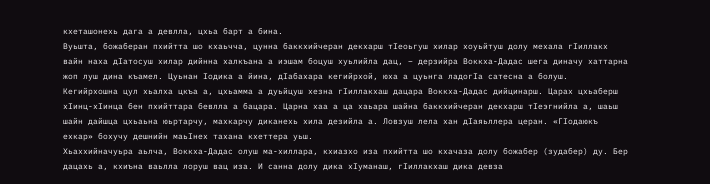кхеташонехь дага а девлла, цхьа барт а бина.
Вуьшта, божаберан пхийтта шо кхаьчча, цунна баккхийчеран декхарш тIеоьгуш хилар хоуьйтуш долу мехала гIиллакх вайн наха дIатосуш хилар дийнна халкъана а иэшам боцуш хуьлийла дац, – дерзийра Воккха-Дадас шега диначу хаттарна жоп луш дина къамел. Цуьнан Iодика а йина, дIабахара кегийрхой, юха а цуьнга ладогIа сатесна а болуш.
Кегийрхошна цул хьалха цкъа а, цхьамма а дуьйцуш хезна гIиллакхаш дацара Воккха-Дадас дийцинарш. Царах цхьаберш хIинц-хIинца бен пхийттара бевлла а бацара. Царна хаа а ца хаьара шайна баккхийчеран декхарш тIеэгнийла а, шаьш шайн дайшца цхьаьна юьртарчу, махкарчу диканехь хила дезийла а. Ловзуш лела хан дIаяьллера церан. «ГIодаюкъ ехкар» бохучу дешнийн маьIнех тахана кхеттера уьш.
Хьаххийначуьра аьлча, Воккха-Дадас олуш ма-хиллара, кхиазхо иза пхийтта шо кхачаза долу божабер (зудабер) ду. Бер дацахь а, кхиъна ваьлла лоруш вац иза. И санна долу дика хIуманаш, гIиллакхаш дика девза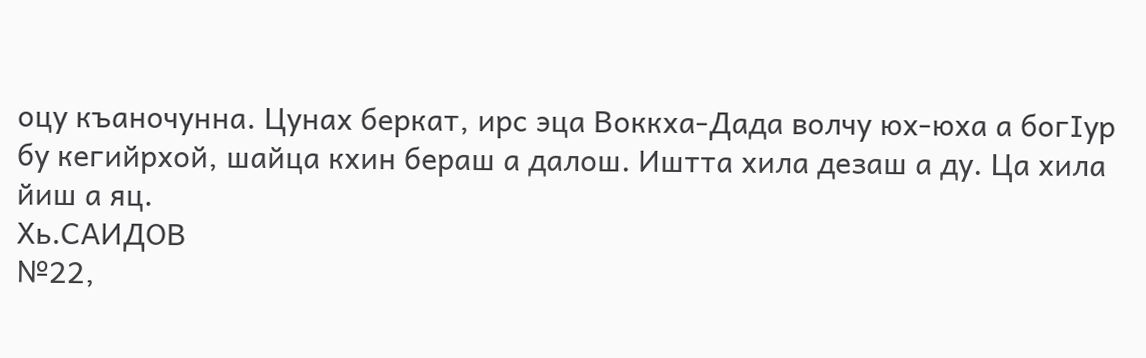оцу къаночунна. Цунах беркат, ирс эца Воккха-Дада волчу юх-юха а богIур бу кегийрхой, шайца кхин бераш а далош. Иштта хила дезаш а ду. Ца хила йиш а яц.
Хь.САИДОВ
№22,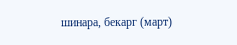шинара, бекарг (март)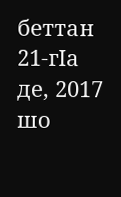беттан 21-гIа де, 2017 шо